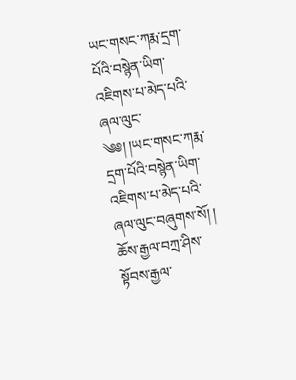ཡང་གསང་ཀརྨ་དྲག་པོའི་བསྙེན་ཡིག་འཇིགས་པ་མེད་པའི་ཞལ་ལུང་
༄༅། །ཡང་གསང་ཀརྨ་དྲག་པོའི་བསྙེན་ཡིག་འཇིགས་པ་མེད་པའི་ཞལ་ལུང་བཞུགས་སོ། ། ཆོས་རྒྱལ་བཀྲ་ཤིས་སྟོབས་རྒྱལ་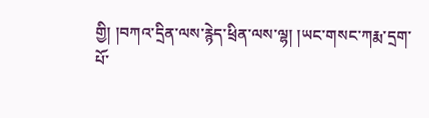གྱི། །བཀའ་དྲིན་ལས་རྙེད་ཕྲིན་ལས་ལྷ། །ཡང་གསང་ཀརྨ་དྲག་པོ་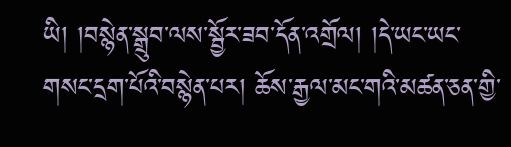ཡི། །བསྙེན་སྒྲུབ་ལས་སྦྱོར་ཟབ་དོན་འགྲོལ། །དེ་ཡང་ཡང་གསང་དྲག་པོའི་བསྙེན་པར། ཆོས་རྒྱལ་མང་གའི་མཚན་ཅན་གྱི་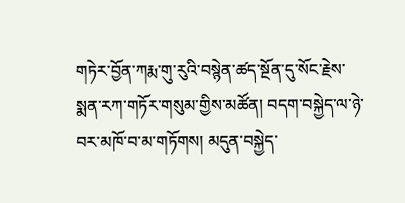གཏེར་བྱོན་ཀརྨ་གུ་རུའི་བསྙེན་ཚད་སྔོན་དུ་སོང་རྗེས་སྨན་རཀ་གཏོར་གསུམ་གྱིས་མཚོན། བདག་བསྐྱེད་ལ་ཉེ་བར་མཁོ་བ་མ་གཏོགས། མདུན་བསྐྱེད་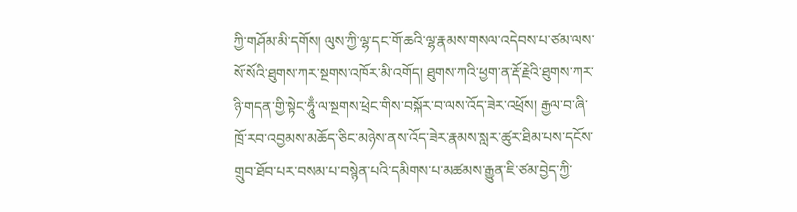ཀྱི་གཤོམ་མི་དགོས། ལུས་ཀྱི་ལྷ་དང་གོ་ཆའི་ལྷ་རྣམས་གསལ་འདེབས་པ་ཙམ་ལས་སོ་སོའི་ཐུགས་ཀར་སྔགས་འཁོར་མི་འགོད། ཐུགས་ཀའི་ཕྱག་ན་རྡོ་རྗེའི་ཐུགས་ཀར་ཉི་གདན་གྱི་སྟེང་ཧཱུྃ་ལ་སྔགས་ཕྲེང་གིས་བསྐོར་བ་ལས་འོད་ཟེར་འཕྲོས། རྒྱལ་བ་ཞི་ཁྲོ་རབ་འབྱམས་མཆོད་ཅིང་མཉེས་ནས་འོད་ཟེར་རྣམས་སླར་ཚུར་ཐིམ་པས་དངོས་གྲུབ་ཐོབ་པར་བསམ་པ་བསྙེན་པའི་དམིགས་པ་མཚམས་རྒྱུན་ཇི་ཙམ་བྱེད་ཀྱི་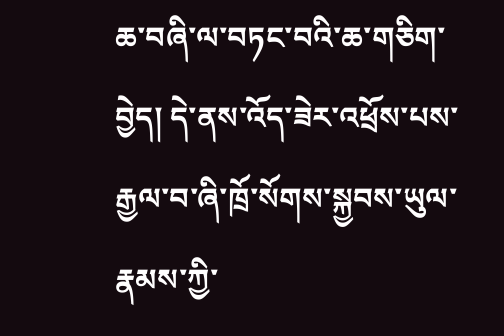ཆ་བཞི་ལ་བཏང་བའི་ཆ་གཅིག་བྱེད། དེ་ནས་འོད་ཟེར་འཕྲོས་པས་རྒྱལ་བ་ཞི་ཁྲོ་སོགས་སྐྱབས་ཡུལ་རྣམས་ཀྱི་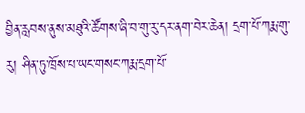བྱིན་རླབས་ནུས་མཐུའི་ཚོགས་ཞི་བ་གུ་རུ་དར་ནག་བེར་ཆེན། དྲག་པོ་ཀརྨ་གུ་རུ། ཤིན་ཏུ་ཁྲོས་པ་ཡང་གསང་ཀརྨ་དྲག་པོ་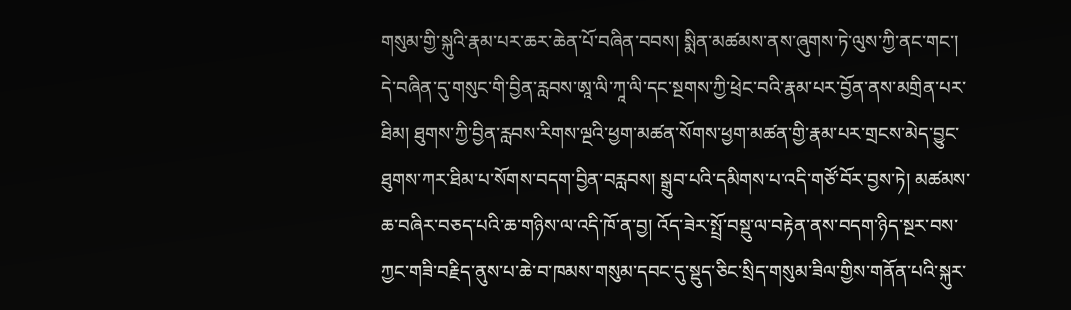གསུམ་གྱི་སྐུའི་རྣམ་པར་ཆར་ཆེན་པོ་བཞིན་བབས། སྨིན་མཚམས་ནས་ཞུགས་ཏེ་ལུས་ཀྱི་ནང་གང་། དེ་བཞིན་དུ་གསུང་གི་བྱིན་རླབས་ཨཱ་ལི་ཀཱ་ལི་དང་སྔགས་ཀྱི་ཕྲེང་བའི་རྣམ་པར་བྱོན་ནས་མགྲིན་པར་ཐིམ། ཐུགས་ཀྱི་བྱིན་རླབས་རིགས་ལྔའི་ཕྱག་མཚན་སོགས་ཕྱག་མཚན་གྱི་རྣམ་པར་གྲངས་མེད་བྱུང་ཐུགས་ཀར་ཐིམ་པ་སོགས་བདག་བྱིན་བརླབས། སྒྲུབ་པའི་དམིགས་པ་འདི་གཙོ་བོར་བྱས་ཏེ། མཚམས་ཆ་བཞིར་བཅད་པའི་ཆ་གཉིས་ལ་འདི་ཁོ་ན་བྱ། འོད་ཟེར་སྤྲོ་བསྡུ་ལ་བརྟེན་ནས་བདག་ཉིད་སྔར་བས་ཀྱང་གཟི་བརྗིད་ནུས་པ་ཆེ་བ་ཁམས་གསུམ་དབང་དུ་སྡུད་ཅིང་སྲིད་གསུམ་ཟིལ་གྱིས་གནོན་པའི་སྐུར་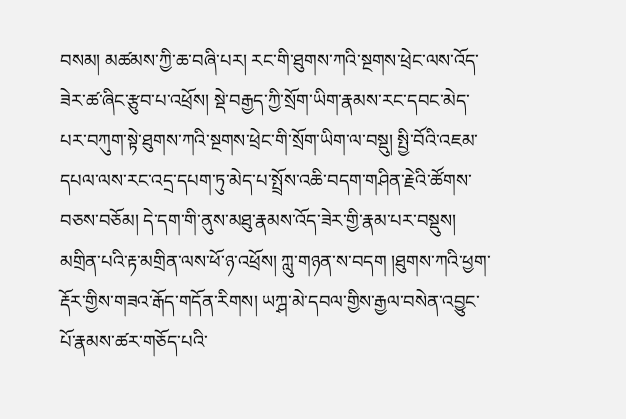བསམ། མཚམས་ཀྱི་ཆ་བཞི་པར། རང་གི་ཐུགས་ཀའི་སྔགས་ཕྲེང་ལས་འོད་ཟེར་ཚ་ཞིང་རྩུབ་པ་འཕྲོས། སྡེ་བརྒྱད་ཀྱི་སྲོག་ཡིག་རྣམས་རང་དབང་མེད་པར་བཀུག་སྟེ་ཐུགས་ཀའི་སྔགས་ཕྲེང་གི་སྲོག་ཡིག་ལ་བསྡུ། སྤྱི་བོའི་འཇམ་དཔལ་ལས་རང་འདྲ་དཔག་ཏུ་མེད་པ་སྤྲོས་འཆི་བདག་གཤིན་རྗེའི་ཚོགས་བཅས་བཅོམ། དེ་དག་གི་ནུས་མཐུ་རྣམས་འོད་ཟེར་གྱི་རྣམ་པར་བསྡུས། མགྲིན་པའི་རྟ་མགྲིན་ལས་ཕོ་ཉ་འཕྲོས། ཀླུ་གཉན་ས་བདག །ཐུགས་ཀའི་ཕྱག་རྡོར་གྱིས་གཟའ་རྒོད་གདོན་རིགས། ཡཀྴ་མེ་དབལ་གྱིས་རྒྱལ་བསེན་འབྱུང་པོ་རྣམས་ཚར་གཅོད་པའི་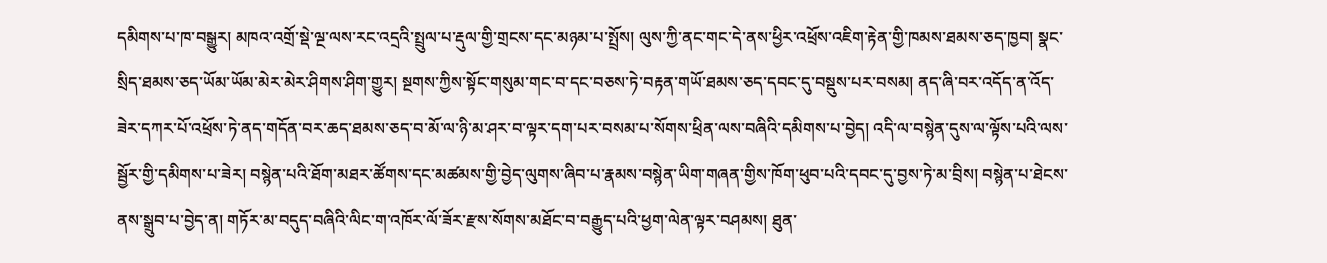དམིགས་པ་ཁ་བསྒྱུར། མཁའ་འགྲོ་སྡེ་ལྔ་ལས་རང་འདྲའི་སྤྲུལ་པ་རྡུལ་གྱི་གྲངས་དང་མཉམ་པ་སྤྲོས། ལུས་ཀྱི་ནང་གང་དེ་ནས་ཕྱིར་འཕྲོས་འཇིག་རྟེན་གྱི་ཁམས་ཐམས་ཅད་ཁྱབ། སྣང་སྲིད་ཐམས་ཅད་ཡོམ་ཡོམ་མེར་མེར་ཤིགས་ཤིག་གྱུར། སྔགས་ཀྱིས་སྟོང་གསུམ་གང་བ་དང་བཅས་ཏེ་བརྟན་གཡོ་ཐམས་ཅད་དབང་དུ་བསྡུས་པར་བསམ། ནད་ཞི་བར་འདོད་ན་འོད་ཟེར་དཀར་པོ་འཕྲོས་ཏེ་ནད་གདོན་བར་ཆད་ཐམས་ཅད་བ་མོ་ལ་ཉི་མ་ཤར་བ་ལྟར་དག་པར་བསམ་པ་སོགས་ཕྲིན་ལས་བཞིའི་དམིགས་པ་བྱེད། འདི་ལ་བསྙེན་དུས་ལ་ལྟོས་པའི་ལས་སྦྱོར་གྱི་དམིགས་པ་ཟེར། བསྙེན་པའི་ཐོག་མཐར་ཚོགས་དང་མཚམས་གྱི་བྱེད་ལུགས་ཞིབ་པ་རྣམས་བསྙེན་ཡིག་གཞན་གྱིས་ཁོག་ཕུབ་པའི་དབང་དུ་བྱས་ཏེ་མ་བྲིས། བསྙེན་པ་ཐེངས་ནས་སྒྲུབ་པ་བྱེད་ན། གཏོར་མ་བདུད་བཞིའི་ལིང་ག་འཁོར་ལོ་ཟོར་རྫས་སོགས་མཐོང་བ་བརྒྱུད་པའི་ཕྱག་ལེན་ལྟར་བཤམས། ཐུན་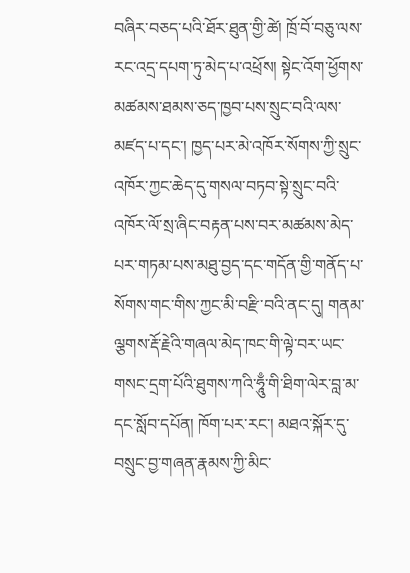བཞིར་བཅད་པའི་ཐོར་ཐུན་གྱི་ཚེ། ཁྲོ་བོ་བཅུ་ལས་རང་འདྲ་དཔག་ཏུ་མེད་པ་འཕྲོས། སྟེང་འོག་ཕྱོགས་མཚམས་ཐམས་ཅད་ཁྱབ་པས་སྲུང་བའི་ལས་མཛད་པ་དང་། ཁྱད་པར་མེ་འཁོར་སོགས་ཀྱི་སྲུང་འཁོར་ཀྱང་ཆེད་དུ་གསལ་བཏབ་སྟེ་སྲུང་བའི་འཁོར་ལོ་སྲ་ཞིང་བརྟན་པས་བར་མཚམས་མེད་པར་གཏམ་པས་མཐུ་བྱད་དང་གདོན་གྱི་གནོད་པ་སོགས་གང་གིས་ཀྱང་མི་བརྫི་བའི་ནང་དུ། གནམ་ལྕགས་རྡོ་རྗེའི་གཞལ་མེད་ཁང་གི་ལྟེ་བར་ཡང་གསང་དྲག་པོའི་ཐུགས་ཀའི་ཧཱུྃ་གི་ཐིག་ལེར་བླ་མ་དང་སློབ་དཔོན། ཁོག་པར་རང་། མཐའ་སྐོར་དུ་བསྲུང་བྱ་གཞན་རྣམས་ཀྱི་མིང་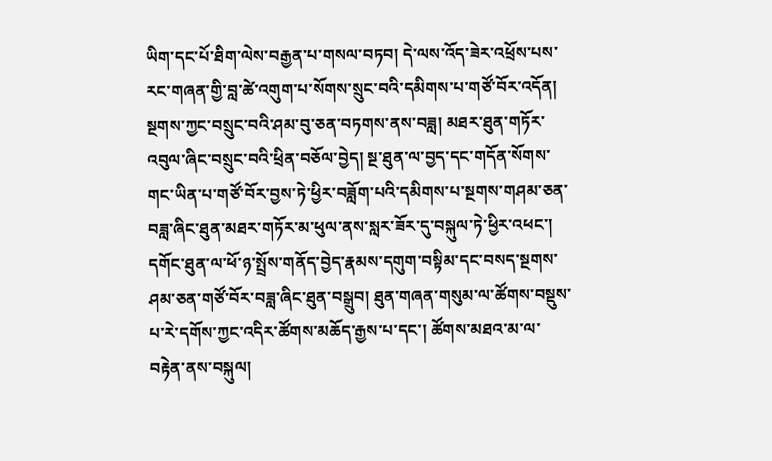ཡིག་དང་པོ་ཐིག་ལེས་བརྒྱན་པ་གསལ་བཏབ། དེ་ལས་འོད་ཟེར་འཕྲོས་པས་རང་གཞན་གྱི་བླ་ཚེ་འགུག་པ་སོགས་སྲུང་བའི་དམིགས་པ་གཙོ་བོར་འདོན། སྔགས་ཀྱང་བསྲུང་བའི་ཤམ་བུ་ཅན་བཏགས་ནས་བཟླ། མཐར་ཐུན་གཏོར་འབུལ་ཞིང་བསྲུང་བའི་ཕྲིན་བཅོལ་བྱེད། སྔ་ཐུན་ལ་བྱད་དང་གདོན་སོགས་གང་ཡིན་པ་གཙོ་བོར་བྱས་ཏེ་ཕྱིར་བཟློག་པའི་དམིགས་པ་སྔགས་གཤམ་ཅན་བཟླ་ཞིང་ཐུན་མཐར་གཏོར་མ་ཕུལ་ནས་སླར་ཟོར་དུ་བསྐུལ་ཏེ་ཕྱིར་འཕང་། དགོང་ཐུན་ལ་ཕོ་ཉ་སྤྲོས་གནོད་བྱེད་རྣམས་དགུག་བསྟིམ་དང་བསད་སྔགས་ཤམ་ཅན་གཙོ་བོར་བཟླ་ཞིང་ཐུན་བསྒྲུབ། ཐུན་གཞན་གསུམ་ལ་ཚོགས་བསྡུས་པ་རེ་དགོས་ཀྱང་འདིར་ཚོགས་མཆོད་རྒྱས་པ་དང་། ཚོགས་མཐའ་མ་ལ་བརྟེན་ནས་བསྐུལ།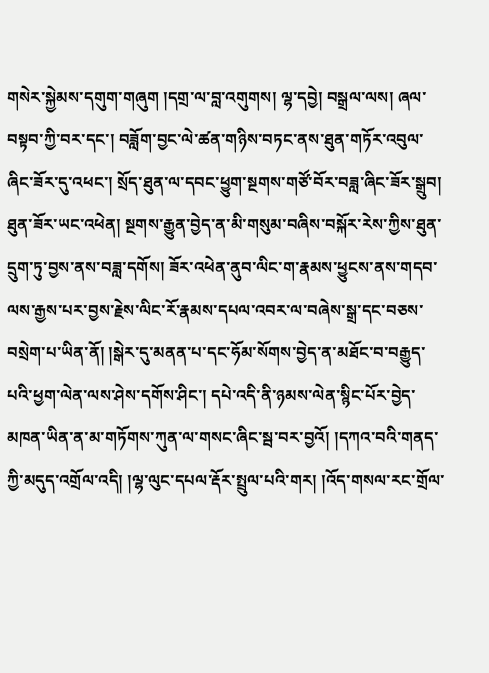གསེར་སྐྱེམས་དགུག་གཞུག །དགྲ་ལ་བླ་འགུགས། ལྷ་དབྱེ། བསྒྲལ་ལས། ཞལ་བསྟབ་ཀྱི་བར་དང་། བཟློག་བྱང་ལེ་ཚན་གཉིས་བཏང་ནས་ཐུན་གཏོར་འབུལ་ཞིང་ཟོར་དུ་འཕང་། སྲོད་ཐུན་ལ་དབང་ཕྱུག་སྔགས་གཙོ་བོར་བཟླ་ཞིང་ཟོར་སྒྲུབ། ཐུན་ཟོར་ཡང་འཕེན། སྔགས་རྒྱུན་བྱེད་ན་མི་གསུམ་བཞིས་བསྐོར་རེས་ཀྱིས་ཐུན་དྲུག་ཏུ་བྱས་ནས་བཟླ་དགོས། ཟོར་འཕེན་ནུབ་ལིང་ག་རྣམས་ཕྱུངས་ནས་གདབ་ལས་རྒྱས་པར་བྱས་རྗེས་ལིང་རོ་རྣམས་དཔལ་འབར་ལ་བཞེས་སྒྲ་དང་བཅས་བསྲེག་པ་ཡིན་ནོ། །སྒེར་དུ་མནན་པ་དང་ཧོམ་སོགས་བྱེད་ན་མཐོང་བ་བརྒྱུད་པའི་ཕྱག་ལེན་ལས་ཤེས་དགོས་ཤིང་། དཔེ་འདི་ནི་ཉམས་ལེན་སྙིང་པོར་བྱེད་མཁན་ཡིན་ན་མ་གཏོགས་ཀུན་ལ་གསང་ཞིང་སྦ་བར་བྱའོ། །དཀའ་བའི་གནད་ཀྱི་མདུད་འགྲོལ་འདི། །ལྷ་ལུང་དཔལ་རྡོར་སྤྲུལ་པའི་གར། །འོད་གསལ་རང་གྲོལ་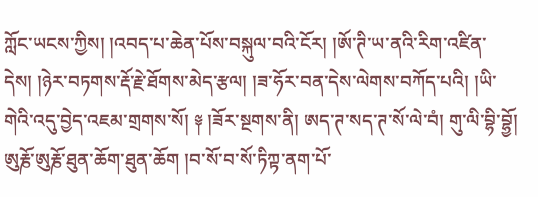ཀློང་ཡངས་ཀྱིས། །འབད་པ་ཆེན་པོས་བསྐུལ་བའི་ངོར། །ཨོ་ཊི་ཡ་ནའི་རིག་འཛིན་དེས། །ཉེར་བཏགས་རྡོ་རྗེ་ཐོགས་མེད་རྩལ། །ཟ་ཧོར་བན་དེས་ལེགས་བཀོད་པའི། །ཡི་གེའི་འདུ་བྱེད་འཇམ་གྲགས་སོ། ༈ །ཟོར་སྔགས་ནི། ཨད་ཊ་སད་ཊ་སོ་ལེ་བཾ། གུ་ལི་བྷི་བྷྱོ། ཨུརྞོ་ཨུརྞོ་ཐུན་ཆོག་ཐུན་ཆོག །བ་སོ་བ་སོ་ཏིཀྟ་ནག་པོ་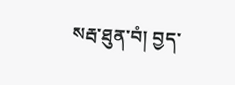སརྦ་ཐུན་བཾ། བྱད་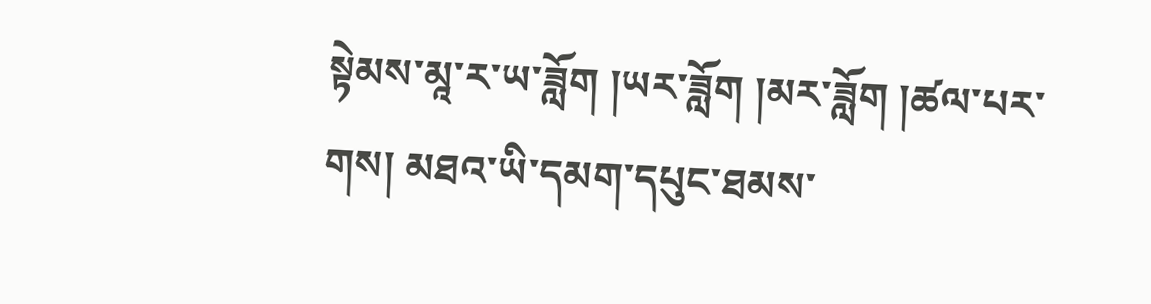སྟེམས་མཱ་ར་ཡ་ཟློག །ཡར་ཟློག །མར་ཟློག །ཚལ་པར་གས། མཐའ་ཡི་དམག་དཔུང་ཐམས་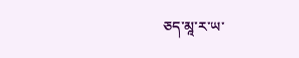ཅད་མཱ་ར་ཡ་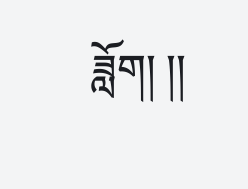ཟློག། །།